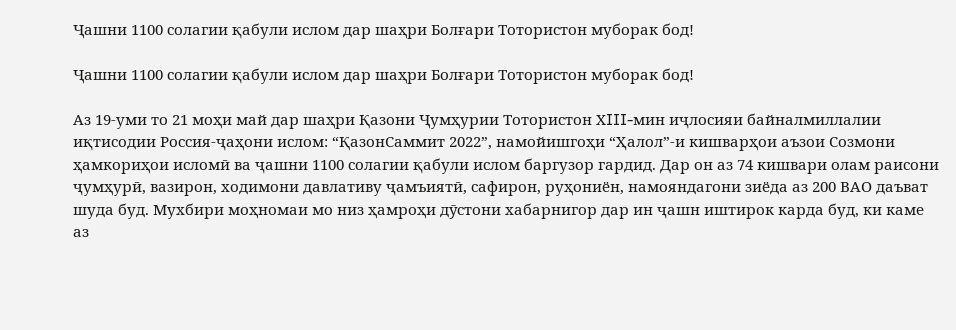Ҷашни 1100 солагии қабули ислом дар шаҳри Болғари Тотористон муборак бод!

Ҷашни 1100 солагии қабули ислом дар шаҳри Болғари Тотористон муборак бод!

Аз 19-уми то 21 моҳи май дар шаҳри Қазони Ҷумҳурии Тотористон ХIII-мин иҷлосияи байналмиллалии иқтисодии Россия-ҷаҳони ислом: “ҚазонСаммит 2022”, намойишгоҳи “Ҳалол”-и кишварҳои аъзои Созмони ҳамкориҳои исломӣ ва ҷашни 1100 солагии қабули ислом баргузор гардид. Дар он аз 74 кишвари олам раисони ҷумҳурӣ, вазирон, ходимони давлативу ҷамъиятӣ, сафирон, руҳониён, намояндагони зиёда аз 200 ВАО даъват шуда буд. Мухбири моҳномаи мо низ ҳамроҳи дӯстони хабарнигор дар ин ҷашн иштирок карда буд, ки каме аз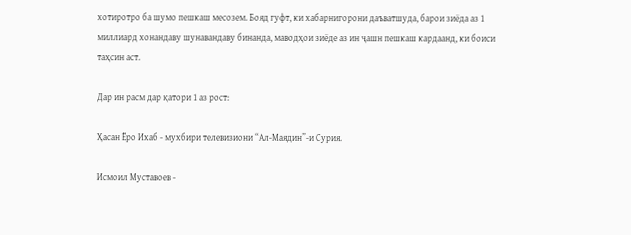хотиротро ба шумо пешкаш месозем. Бояд гуфт, ки хабарнигорони даъватшуда, барои зиёда аз 1 миллиард хонандаву шунавандаву бинанда, маводҳои зиёде аз ин ҷашн пешкаш кардаанд, ки боиси таҳсин аст.

Дар ин расм дар қатори 1 аз рост:

Ҳасан Ёро Ихаб - мухбири телевизиони “Ал-Маядин”-и Сурия.

Исмоил Муставоев -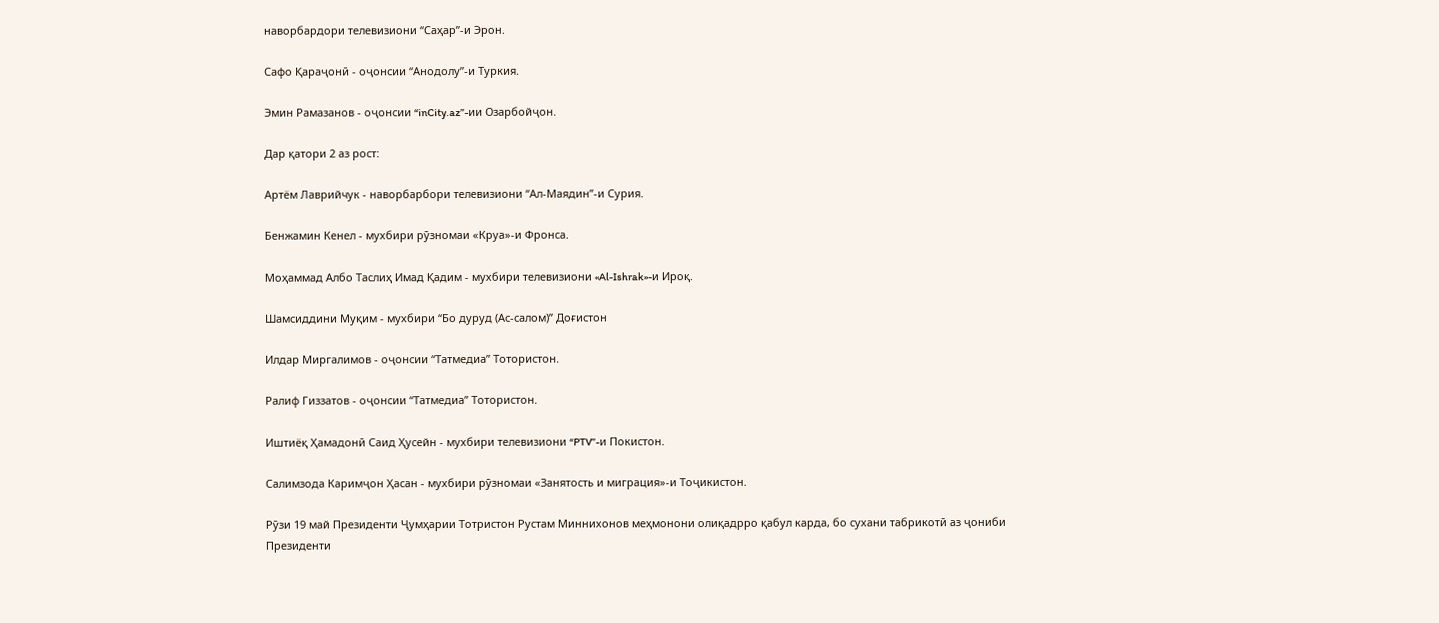наворбардори телевизиони “Саҳар”-и Эрон.

Сафо Қараҷонӣ - оҷонсии “Анодолу”-и Туркия.

Эмин Рамазанов - оҷонсии “inCity.az”-ии Озарбойҷон.

Дар қатори 2 аз рост:

Артём Лаврийчук - наворбарбори телевизиони “Ал-Маядин”-и Сурия.

Бенжамин Кенел - мухбири рӯзномаи «Круа»-и Фронса.

Моҳаммад Албо Таслиҳ Имад Қадим - мухбири телевизиони «Al-Ishrak»-и Ироқ.

Шамсиддини Муқим - мухбири “Бо дуруд (Ас-салом)” Доғистон

Илдар Миргалимов - оҷонсии “Татмедиа” Тотористон.

Ралиф Гиззатов - оҷонсии “Татмедиа” Тотористон.

Иштиёқ Ҳамадонӣ Саид Ҳусейн - мухбири телевизиони “PTV”-и Покистон.

Салимзода Каримҷон Ҳасан - мухбири рӯзномаи «Занятость и миграция»-и Тоҷикистон.

Рӯзи 19 май Президенти Ҷумҳарии Тотристон Рустам Миннихонов меҳмонони олиқадрро қабул карда, бо сухани табрикотӣ аз ҷониби Президенти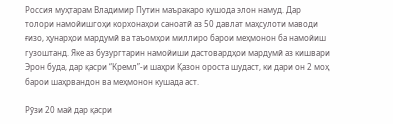Россия муҳтарам Владимир Путин маъракаро кушода элон намуд. Дар толори намойишгоҳи корхонаҳои саноатӣ аз 50 давлат маҳсулоти маводи ғизо, ҳунарҳои мардумӣ ва таъомҳои миллиро барои меҳмонон ба намойиш гузоштанд. Яке аз бузургтарин намойиши дастовардҳои мардумӣ аз кишвари Эрон буда, дар қасри “Кремл”-и шаҳри Қазон ороста шудаст, ки дари он 2 моҳ барои шаҳрвандон ва меҳмонон кушада аст.

Рӯзи 20 май дар қасри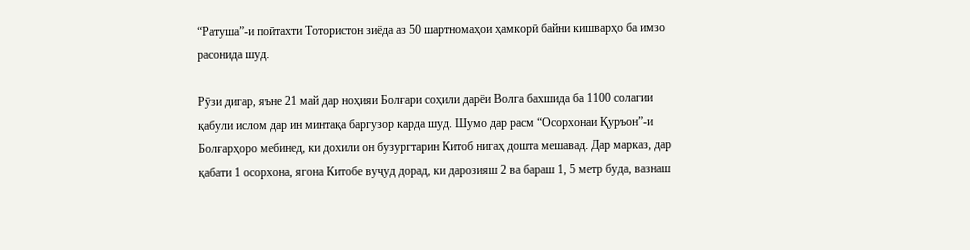“Ратуша”-и поӣтахти Тотористон зиёда аз 50 шартномаҳои ҳамкорӣ байни кишварҳо ба имзо расонида шуд.

Рӯзи дигар, яъне 21 май дар ноҳияи Болғари соҳили дарёи Волга бахшида ба 1100 солагии қабули ислом дар ин минтақа баргузор карда шуд. Шумо дар расм “Осорхонаи Қуръон”-и Болғарҳоро мебинед, ки дохили он бузургтарин Китоб нигаҳ дошта мешавад. Дар марказ, дар қабати 1 осорхона, ягона Китобе вуҷуд дорад, ки дарозияш 2 ва бараш 1, 5 метр буда, вазнаш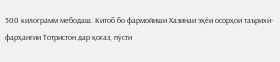500 килограмм мебодаш. Китоб бо фармойиши Хазинаи эҳёи осорҳои таърихӣ-фарҳангии Тотристон дар қоғаз, пӯсти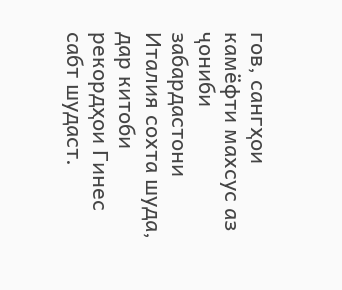гов, сангҳои камёфти махсус аз ҷониби забардастони Италия сохта шуда, дар китоби рекордҳои Гинес сабт шудаст.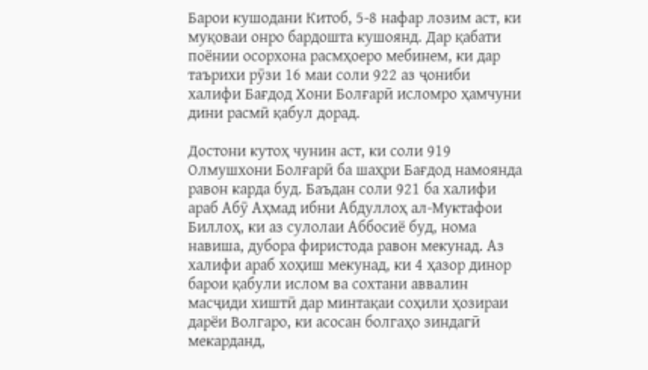Барои кушодани Китоб, 5-8 нафар лозим аст, ки муқоваи онро бардошта кушоянд. Дар қабати поёнии осорхона расмҳоеро мебинем, ки дар таърихи рӯзи 16 маи соли 922 аз ҷониби халифи Бағдод Хони Болғарӣ исломро ҳамчуни дини расмӣ қабул дорад.

Достони кутоҳ чунин аст, ки соли 919 Олмушхони Болғарӣ ба шаҳри Бағдод намоянда равон карда буд. Баъдан соли 921 ба халифи араб Абӯ Аҳмад ибни Абдуллоҳ ал-Муктафои Биллоҳ, ки аз сулолаи Аббосиё буд, нома навиша, дубора фиристода равон мекунад. Аз халифи араб хоҳиш мекунад, ки 4 ҳазор динор барои қабули ислом ва сохтани аввалин масҷиди хиштӣ дар минтақаи соҳили ҳозираи дарёи Волгаро, ки асосан болгаҳо зиндагӣ мекарданд,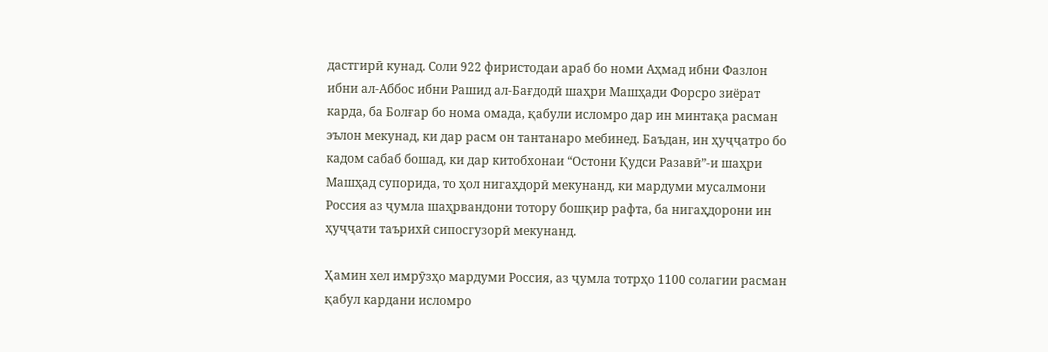дастгирӣ кунад. Соли 922 фиристодаи араб бо номи Аҳмад ибни Фазлон ибни ал-Аббос ибни Рашид ал-Бағдодӣ шаҳри Машҳади Форсро зиёрат карда, ба Болғар бо нома омада, қабули исломро дар ин минтақа расман эълон мекунад, ки дар расм он тантанаро мебинед. Баъдан, ин ҳуҷҷатро бо кадом сабаб бошад, ки дар китобхонаи “Остони Қудси Разавӣ”-и шаҳри Машҳад супорида, то ҳол нигаҳдорӣ мекунанд, ки мардуми мусалмони Россия аз ҷумла шаҳрвандони тотору бошқир рафта, ба нигаҳдорони ин ҳуҷҷати таърихӣ сипосгузорӣ мекунанд.

Ҳамин хел имрӯзҳо мардуми Россия, аз ҷумла тотрҳо 1100 солагии расман қабул кардани исломро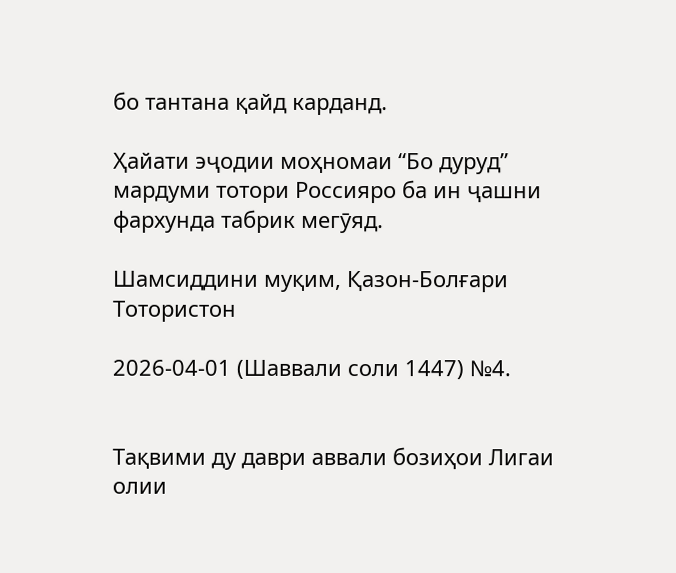бо тантана қайд карданд.

Ҳайати эҷодии моҳномаи “Бо дуруд” мардуми тотори Россияро ба ин ҷашни фархунда табрик мегӯяд.

Шамсиддини муқим, Қазон-Болғари Тотористон

2026-04-01 (Шаввали соли 1447) №4.


Тақвими ду даври аввали бозиҳои Лигаи олии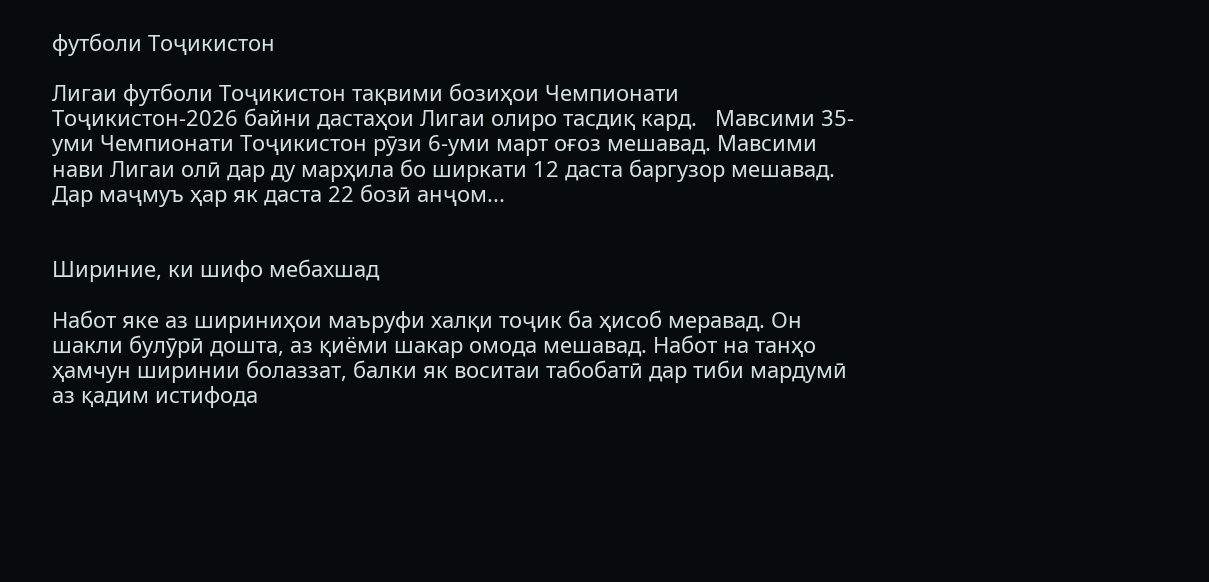футболи Тоҷикистон

Лигаи футболи Тоҷикистон тақвими бозиҳои Чемпионати Тоҷикистон-2026 байни дастаҳои Лигаи олиро тасдиқ кард.   Мавсими 35-уми Чемпионати Тоҷикистон рӯзи 6-уми март оғоз мешавад. Мавсими нави Лигаи олӣ дар ду марҳила бо ширкати 12 даста баргузор мешавад. Дар маҷмуъ ҳар як даста 22 бозӣ анҷом...


Шириние, ки шифо мебахшад

Набот яке аз шириниҳои маъруфи халқи тоҷик ба ҳисоб меравад. Он шакли булӯрӣ дошта, аз қиёми шакар омода мешавад. Набот на танҳо ҳамчун ширинии болаззат, балки як воситаи табобатӣ дар тиби мардумӣ аз қадим истифода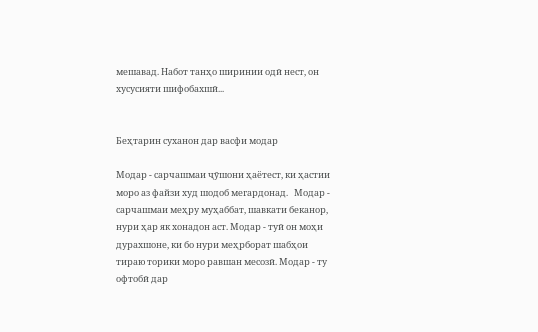мешавад. Набот танҳо ширинии одӣ нест, он хусусияти шифобахшӣ...


Беҳтарин суханон дар васфи модар

Модар - сарчашмаи ҷӯшони ҳаётест, ки ҳастии моро аз файзи худ шодоб мегардонад.   Модар - сарчашмаи меҳру муҳаббат, шавкати беканор, нури ҳар як хонадон аст. Модар - туӣ он моҳи дурахшоне, ки бо нури меҳрборат шабҳои тираю торики моро равшан месозӣ. Модар - ту офтобӣ дар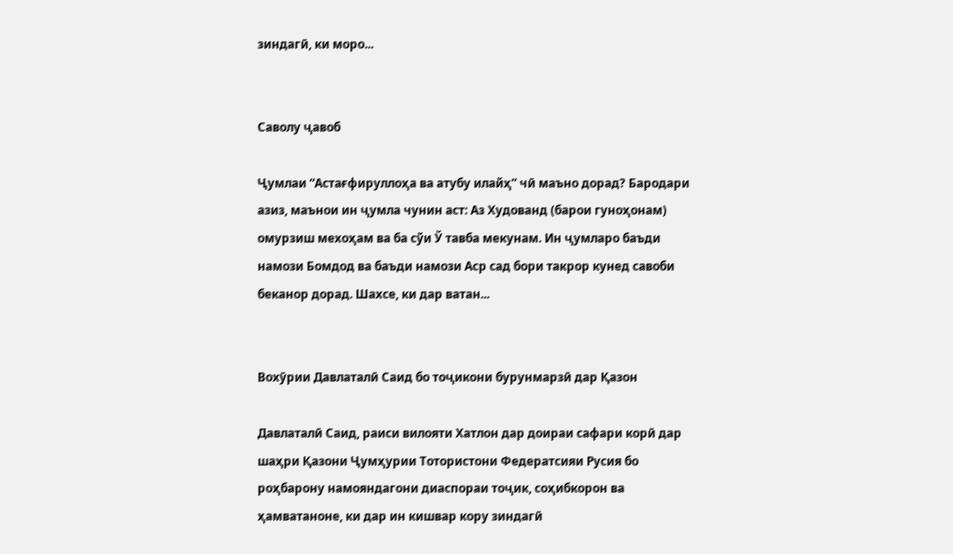зиндагӣ, ки моро...


Саволу ҷавоб

Ҷумлаи “Астағфируллоҳа ва атубу илайҳ” чӣ маъно дорад? Бародари азиз, маънои ин ҷумла чунин аст: Аз Худованд (барои гуноҳонам) омурзиш мехоҳам ва ба сўи Ў тавба мекунам. Ин ҷумларо баъди намози Бомдод ва баъди намози Аср сад бори такрор кунед савоби беканор дорад. Шахсе, ки дар ватан...


Вохӯрии Давлаталӣ Саид бо тоҷикони бурунмарзӣ дар Қазон

Давлаталӣ Саид, раиси вилояти Хатлон дар доираи сафари корӣ дар шаҳри Қазони Ҷумҳурии Тотористони Федератсияи Русия бо роҳбарону намояндагони диаспораи тоҷик, соҳибкорон ва ҳамватаноне, ки дар ин кишвар кору зиндагӣ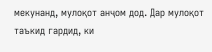мекунанд, мулоқот анҷом дод. Дар мулоқот таъкид гардид, ки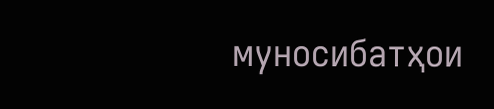муносибатҳои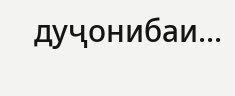дуҷонибаи...